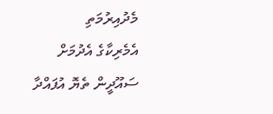މެދުއިރުމަތި
އެމެރިކާގެ އެދުމަށް ސައޫދީން ތެޔޮ އުފައްދާ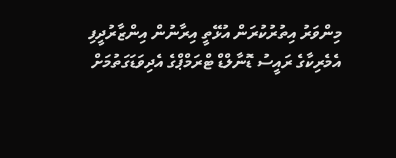މިންވަރު އިތުރުކުރަން އުޅޭތީ އިރާނުން އިންޒާރުދީފި
އެމެރިކާގެ ރައީސު ޑޮނާލްޑް ޓްރަމްޕްގެ އެދިވަޑަގަތުމަށް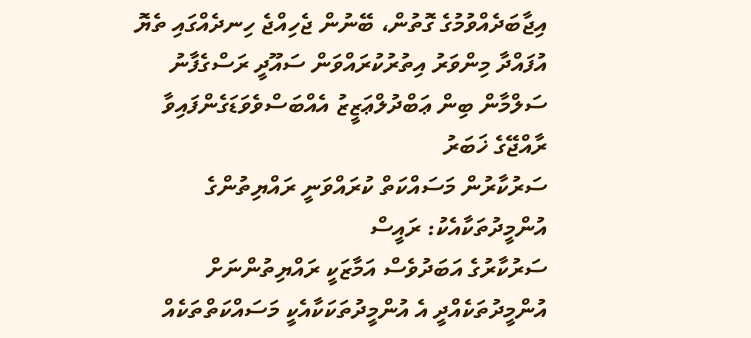އިޖާބަދެއްވުމުގެ ގޮތުން، ބޭނުން ޖެހިއްޖެ ހިނދެއްގައި ތެޔޮ އުފައްދާ މިންވަރު އިތުރުކުރައްވަން ސައޫދީ ރަސްގެފާނު ސަލްމާން ބިން ޢަބްދުލްޢަޒީޒު އެއްބަސްވެވަޑަގެންފައިވާ
ރާއްޖޭގެ ޚަބަރު
ސަރުކާރުން މަސައްކަތް ކުރައްވަނީ ރައްޔިތުންގެ އުންމީދުތަކާއެކު: ރައީސް
ސަރުކާރުގެ އަބަދުވެސް އަމާޒަކީ ރައްޔިތުންނަށް އުންމީދުތަކެއްދީ އެ އުންމީދުތަކަކާއެކީ މަސައްކަތްތަކެއް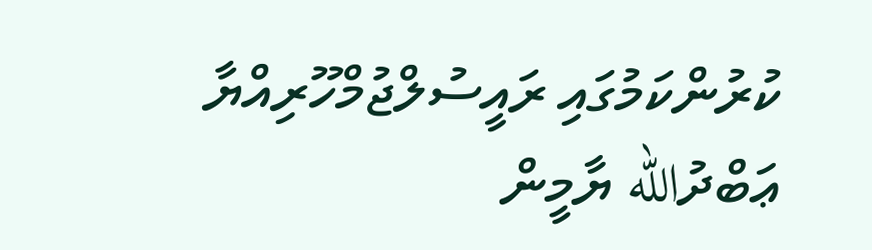ކުރުންކަމުގައި ރައީސުލްޖުމްހޫރިއްޔާ ޢަބްދުالله ޔާމީން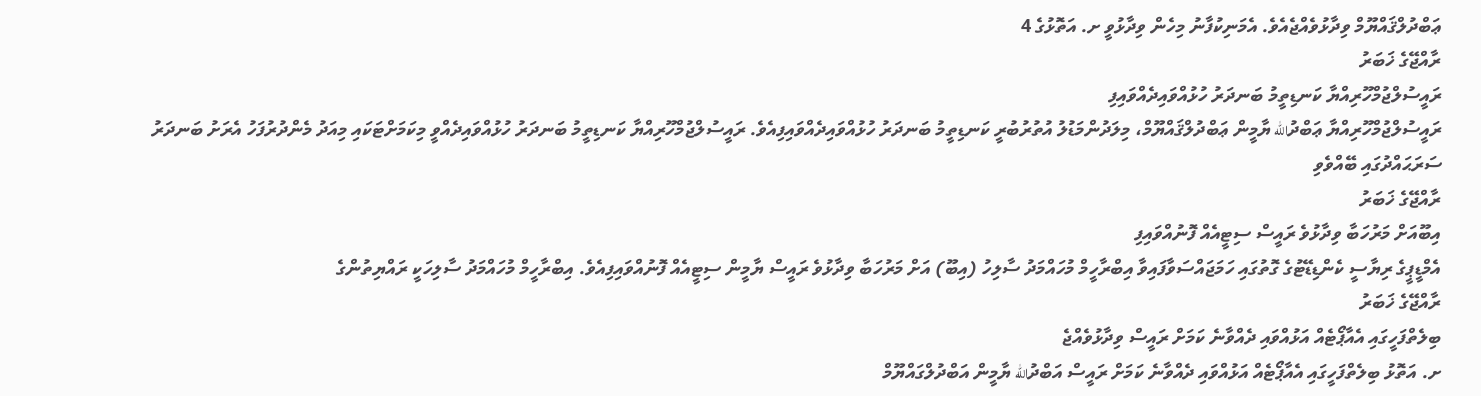ޢަބްދުލްޤައްޔޫމް ވިދާޅުވެއްޖެއެވެ. އެމަނިކުފާނު މިހެން ވިދާޅުވީ ށ. އަތޮޅުގެ 4
ރާއްޖޭގެ ޚަބަރު
ރައީސުލްޖުމްހޫރިއްޔާ ކަނޑިތީމު ބަނދަރު ހުޅުއްވައިދެއްވައިފި
ރައީސުލްޖުމްހޫރިއްޔާ ޢަބްދުالله ޔާމީން ޢަބްދުލްޤައްޔޫމް، މިލަދުންމަޑުލު އުތުރުބުރީ ކަނޑިތީމު ބަނދަރު ހުޅުއްވައިދެއްވައިފިއެވެ. ރައީސުލްޖުމްހޫރިއްޔާ ކަނޑިތީމު ބަނދަރު ހުޅުއްވައިދެއްވީ މިކަމަށްޓަކައި މިއަދު މެންދުރުފަހު އެރަށު ބަނދަރު ސަރަޙައްދުގައި ބޭއްވެވި
ރާއްޖޭގެ ޚަބަރު
އިބޫއަށް މަރުހަބާ ވިދާޅުވެ ރައީސް ސިޓީއެއް ފޮނުއްވައިފި
އެމްޑީޕީގެ ރިޔާސީ ކެންޑިޑޭޓުގެ ގޮތުގައި ހަމަޖައްސަވާފައިވާ އިބްރާހީމް މުހައްމަދު ސާލިހު (އިބޫ) އަށް މަރުހަބާ ވިދާޅުވެ ރައީސް ޔާމީން ސިޓީއެއް ފޮނުއްވައިފިއެވެ. އިބްރާހީމް މުހައްމަދު ސާލިހަކީ ރައްޔިތުންގެ
ރާއްޖޭގެ ޚަބަރު
ބިލެތްފަހީގައި އެއާޕޯޓެއް އަޅުއްވައި ދެއްވާނެ ކަމަށް ރައީސް ވިދާޅުވެއްޖެ
ށ. އަތޮޅު ބިލެތްފަހީގައި އެއާޕޯޓެއް އަޅުއްވައި ދެއްވާނެ ކަމަށް ރައީސް އަބްދުالله ޔާމީން އަބްދުލްގައްޔޫމް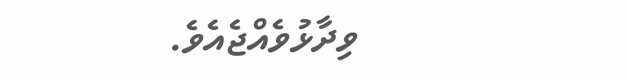ވިދާޅުވެއްޖެއެވެ.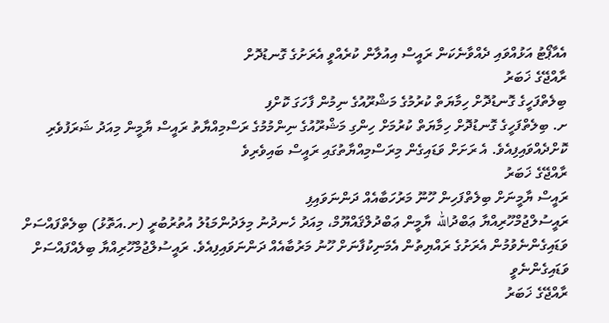އެއާޕޯޓު އަޅުއްވައި ދެއްވާނެކަން ރައީސް އިއުލާން ކުރެއްވީ އެރަށުގެ ގޮނޑުދޮށް
ރާއްޖޭގެ ޚަބަރު
ބިލެތްފަހީގެ ގޮނޑުދޮށް ހިމާޔަތް ކުރުމުގެ މަޝްރޫއުގެ ނިމުން ފާހަގަ ކޮށްފި
ށ. ބިލެތްފަހީގެ ގޮނޑުދޮށް ހިމާޔަތް ކުރުމަށް ހިންގި މަޝްރޫއުގެ ނިންމުމުގެ ރަސްމިއްޔާތު ރައީސް ޔާމީން މިއަދު ޝަރަފުވެރި ކޮށްދެއްވައިފިއެވެ. އެ ރަށަށް ވަޑައިގެން މިރަސްމިއްޔާތުގައި ރައީސް ބައިވެރިވެ
ރާއްޖޭގެ ޚަބަރު
ރައީސް ޔާމީނަށް ބިލެތްފަހިން ހޫނޫ މަރުހަބާއެއް ދަންނަވައިފި
ރައީސުލްޖުމްހޫރިއްޔާ ޢަބްދުالله ޔާމީން ޢަބްދުލްޤައްޔޫމް، މިއަދު ހެނދުނު މިލަދުންމަޑުލު އުތުރުބުރީ (ށ.އަތޮޅު) ބިލެތްފައްސަށް ވަޑައިގެންނެވުމުން އެރަށުގެ ރައްޔިތުން އެމަނިކުފާނަށް ހޫނު މަރުބާއެއް ދަންނަވައިފިއެވެ. ރައީސުލްޖުމްހޫރިއްޔާ ބިލެއްފައްސަށް ވަޑައިގެންނެވީ
ރާއްޖޭގެ ޚަބަރު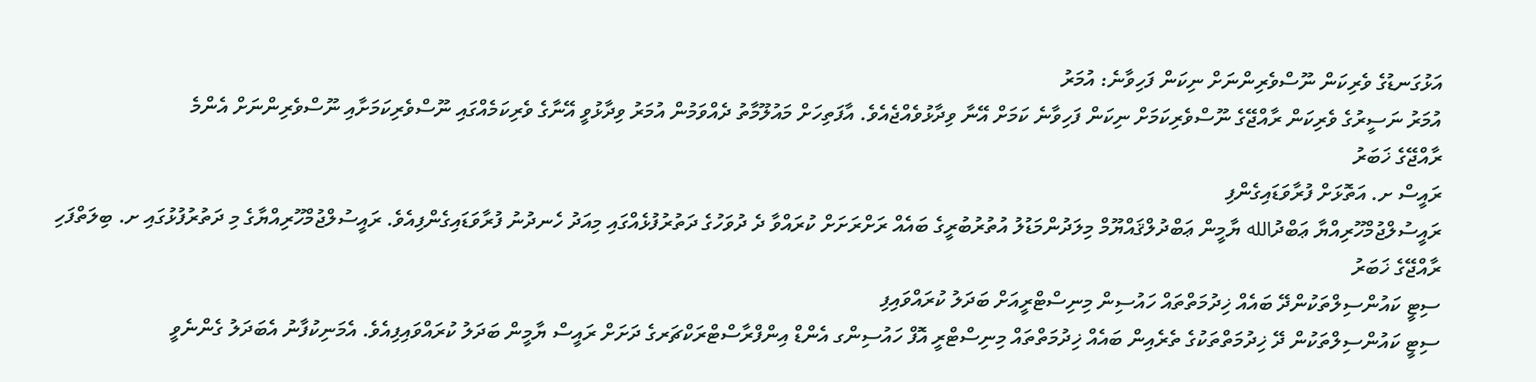އަޅުގަނޑުގެ ވެރިކަން ނޫސްވެރިންނަށް ނިކަން ފަހިވާނެ: އުމަރު
އުމަރު ނަސީރުގެ ވެރިކަން ރާއްޖޭގެ ނޫސްވެރިކަމަށް ނިކަން ފަހިވާނެ ކަމަށް އޭނާ ވިދާޅުވެއްޖެއެވެ. އާފަތިހަށް މައުލޫމާތު ދެއްވަމުން އުމަރު ވިދާޅުވީ އޭނާގެ ވެރިކަމެއްގައި ނޫސްވެރިކަމަށާއި ނޫސްވެރިންނަށް އެންމެ
ރާއްޖޭގެ ޚަބަރު
ރައީސް ށ. އަތޮޅަށް ފުރާވަޑައިގެންފި
ރައީސުލްޖުމްހޫރިއްޔާ ޢަބްދުالله ޔާމީން ޢަބްދުލްޤައްޔޫމް މިލަދުންމަޑުލު އުތުރުބުރީގެ ބައެއް ރަށްރަށަށް ކުރައްވާ ދެ ދުވަހުގެ ދަތުރުފުޅެއްގައި މިއަދު ހެނދުނު ފުރާވަޑައިގެންފިއެވެ. ރައީސުލްޖުމްހޫރިއްޔާގެ މި ދަތުރުފުޅުގައި ށ. ބިލަތްފަހި
ރާއްޖޭގެ ޚަބަރު
ސިޓީ ކައުންސިލްތަކުންދޭ ބައެއް ޚިދުމަތްތައް ހައުސިން މިނިސްޓްރީއަށް ބަދަލު ކުރައްވައިފި
ސިޓީ ކައުންސިލްތަކުން ދޭ ޚިދުމަތްތަކުގެ ތެރެއިން ބައެއް ޚިދުމަތްތައް މިނިސްޓްރީ އޮފް ހައުސިންގ އެންޑް އިންފްރާސްޓްރަކްޗަރގެ ދަށަށް ރައީސް ޔާމީން ބަދަލު ކުރައްވައިފިއެވެ. އެމަނިކުފާނު އެބަދަލު ގެންނެވީ